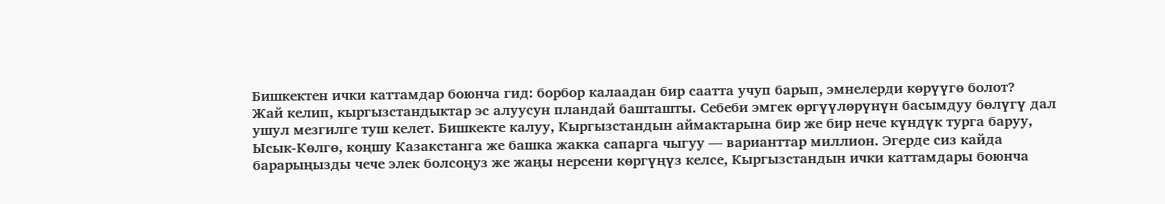Бишкектен ички каттамдар боюнча гид: борбор калаадан бир саатта учуп барып, эмнелерди көрүүгө болот?
Жай келип, кыргызстандыктар эс алуусун пландай башташты. Себеби эмгек өргүүлөрүнүн басымдуу бөлүгү дал ушул мезгилге туш келет. Бишкекте калуу, Кыргызстандын аймактарына бир же бир нече күндүк турга баруу, Ысык-Көлгө, коңшу Казакстанга же башка жакка сапарга чыгуу — варианттар миллион. Эгерде сиз кайда барарыңызды чече элек болсоңуз же жаңы нерсени көргүңүз келсе, Кыргызстандын ички каттамдары боюнча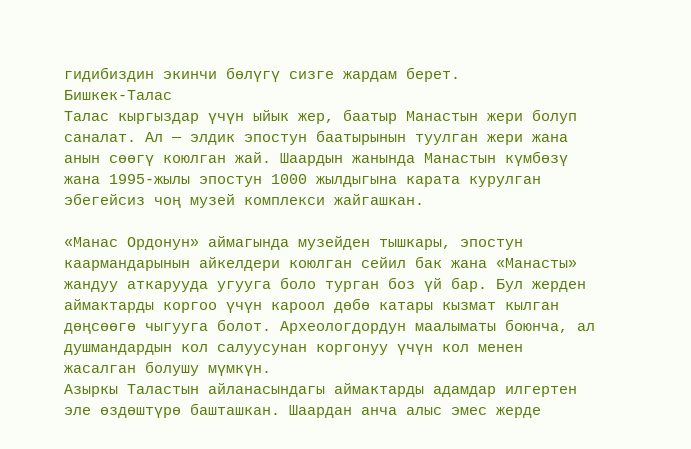гидибиздин экинчи бөлүгү сизге жардам берет.
Бишкек-Талас
Талас кыргыздар үчүн ыйык жер, баатыр Манастын жери болуп саналат. Ал — элдик эпостун баатырынын туулган жери жана анын сөөгү коюлган жай. Шаардын жанында Манастын күмбөзү жана 1995-жылы эпостун 1000 жылдыгына карата курулган эбегейсиз чоң музей комплекси жайгашкан.

«Манас Ордонун» аймагында музейден тышкары, эпостун каармандарынын айкелдери коюлган сейил бак жана «Манасты» жандуу аткарууда угууга боло турган боз үй бар. Бул жерден аймактарды коргоо үчүн кароол дөбө катары кызмат кылган дөңсөөгө чыгууга болот. Археологдордун маалыматы боюнча, ал душмандардын кол салуусунан коргонуу үчүн кол менен жасалган болушу мүмкүн.
Азыркы Таластын айланасындагы аймактарды адамдар илгертен эле өздөштүрө башташкан. Шаардан анча алыс эмес жерде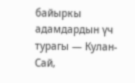байыркы адамдардын үч турагы — Кулан-Сай,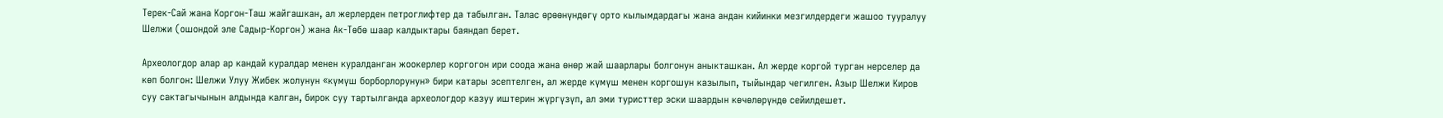Терек-Сай жана Коргон-Таш жайгашкан, ал жерлерден петроглифтер да табылган. Талас өрөөнүндөгү орто кылымдардагы жана андан кийинки мезгилдердеги жашоо тууралуу Шелжи (ошондой эле Садыр-Коргон) жана Ак-Төбө шаар калдыктары баяндап берет.

Археологдор алар ар кандай куралдар менен куралданган жоокерлер коргогон ири соода жана өнөр жай шаарлары болгонун аныкташкан. Ал жерде коргой турган нерселер да көп болгон: Шелжи Улуу Жибек жолунун «күмүш борборлорунун» бири катары эсептелген, ал жерде күмүш менен коргошун казылып, тыйындар чегилген. Азыр Шелжи Киров суу сактагычынын алдында калган, бирок суу тартылганда археологдор казуу иштерин жүргүзүп, ал эми туристтер эски шаардын көчөлөрүндө сейилдешет.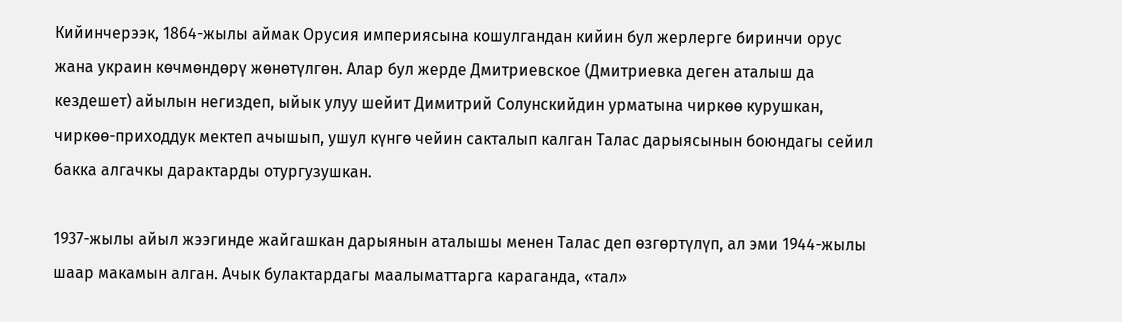Кийинчерээк, 1864-жылы аймак Орусия империясына кошулгандан кийин бул жерлерге биринчи орус жана украин көчмөндөрү жөнөтүлгөн. Алар бул жерде Дмитриевское (Дмитриевка деген аталыш да кездешет) айылын негиздеп, ыйык улуу шейит Димитрий Солунскийдин урматына чиркөө курушкан, чиркөө-приходдук мектеп ачышып, ушул күнгө чейин сакталып калган Талас дарыясынын боюндагы сейил бакка алгачкы дарактарды отургузушкан.

1937-жылы айыл жээгинде жайгашкан дарыянын аталышы менен Талас деп өзгөртүлүп, ал эми 1944-жылы шаар макамын алган. Ачык булактардагы маалыматтарга караганда, «тал»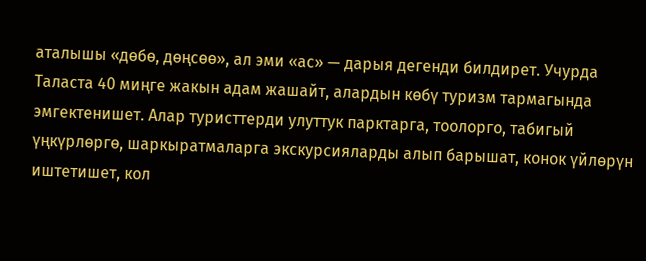аталышы «дөбө, дөңсөө», ал эми «ас» — дарыя дегенди билдирет. Учурда Таласта 40 миңге жакын адам жашайт, алардын көбү туризм тармагында эмгектенишет. Алар туристтерди улуттук парктарга, тоолорго, табигый үңкүрлөргө, шаркыратмаларга экскурсияларды алып барышат, конок үйлөрүн иштетишет, кол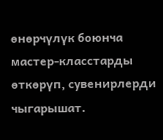өнөрчүлүк боюнча мастер-класстарды өткөрүп, сувенирлерди чыгарышат.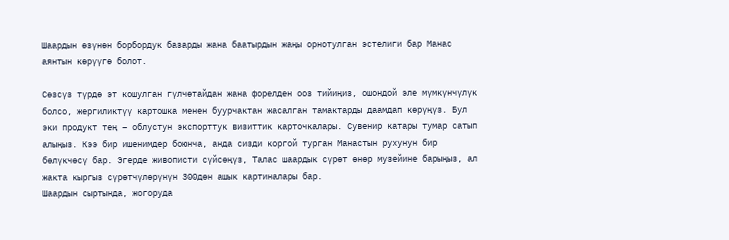Шаардын өзүнөн борбордук базарды жана баатырдын жаңы орнотулган эстелиги бар Манас аянтын көрүүгө болот.

Сөзсүз түрдө эт кошулган гүлчөтайдан жана форелден ооз тийиңиз, ошондой эле мүмкүнчүлүк болсо, жергиликтүү картошка менен буурчактан жасалган тамактарды даамдап көрүңүз. Бул эки продукт тең – облустун экспорттук визиттик карточкалары. Сувенир катары тумар сатып алыңыз. Кээ бир ишенимдер боюнча, анда сизди коргой турган Манастын рухунун бир бөлүкчөсү бар. Эгерде живописти сүйсөңүз, Талас шаардык сүрөт өнөр музейине барыңыз, ал жакта кыргыз сүрөтчүлөрүнүн 300дөн ашык картиналары бар.
Шаардын сыртында, жогоруда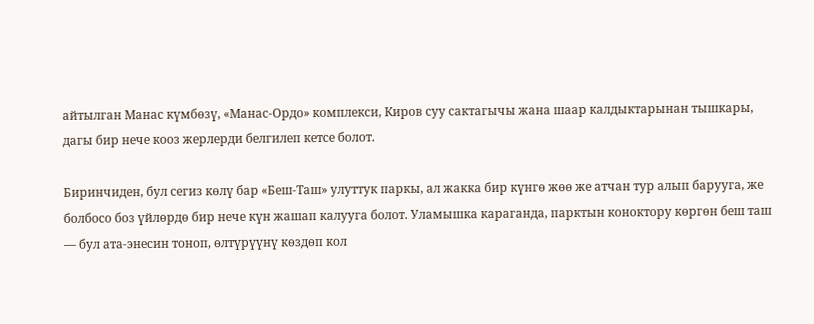айтылган Манас күмбөзү, «Манас-Ордо» комплекси, Киров суу сактагычы жана шаар калдыктарынан тышкары, дагы бир нече кооз жерлерди белгилеп кетсе болот.

Биринчиден, бул сегиз көлү бар «Беш-Таш» улуттук паркы, ал жакка бир күнгө жөө же атчан тур алып барууга, же болбосо боз үйлөрдө бир нече күн жашап калууга болот. Уламышка караганда, парктын коноктору көргөн беш таш — бул ата-энесин тоноп, өлтүрүүнү көздөп кол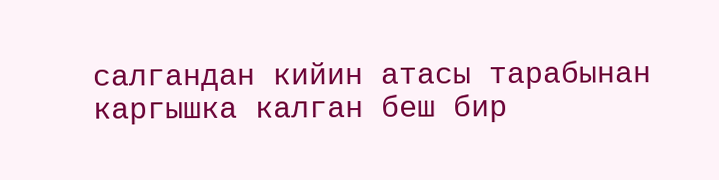салгандан кийин атасы тарабынан каргышка калган беш бир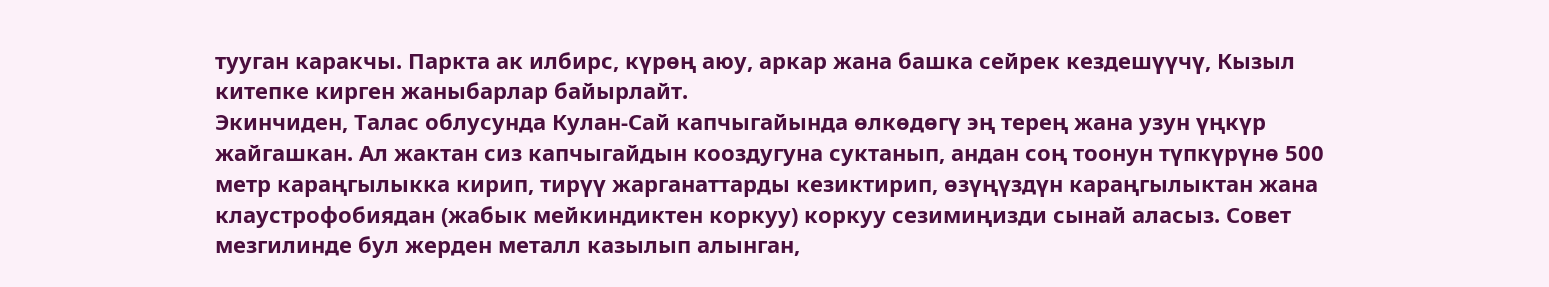тууган каракчы. Паркта ак илбирс, күрөң аюу, аркар жана башка сейрек кездешүүчү, Кызыл китепке кирген жаныбарлар байырлайт.
Экинчиден, Талас облусунда Кулан-Сай капчыгайында өлкөдөгү эң терең жана узун үңкүр жайгашкан. Ал жактан сиз капчыгайдын кооздугуна суктанып, андан соң тоонун түпкүрүнө 500 метр караңгылыкка кирип, тирүү жарганаттарды кезиктирип, өзүңүздүн караңгылыктан жана клаустрофобиядан (жабык мейкиндиктен коркуу) коркуу сезимиңизди сынай аласыз. Совет мезгилинде бул жерден металл казылып алынган,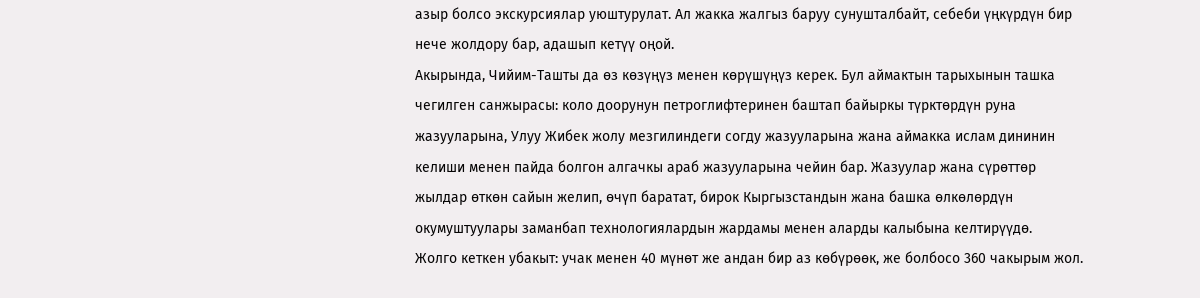азыр болсо экскурсиялар уюштурулат. Ал жакка жалгыз баруу сунушталбайт, себеби үңкүрдүн бир нече жолдору бар, адашып кетүү оңой.
Акырында, Чийим-Ташты да өз көзүңүз менен көрүшүңүз керек. Бул аймактын тарыхынын ташка чегилген санжырасы: коло доорунун петроглифтеринен баштап байыркы түрктөрдүн руна жазууларына, Улуу Жибек жолу мезгилиндеги согду жазууларына жана аймакка ислам дининин келиши менен пайда болгон алгачкы араб жазууларына чейин бар. Жазуулар жана сүрөттөр жылдар өткөн сайын желип, өчүп баратат, бирок Кыргызстандын жана башка өлкөлөрдүн окумуштуулары заманбап технологиялардын жардамы менен аларды калыбына келтирүүдө.
Жолго кеткен убакыт: учак менен 40 мүнөт же андан бир аз көбүрөөк, же болбосо 360 чакырым жол.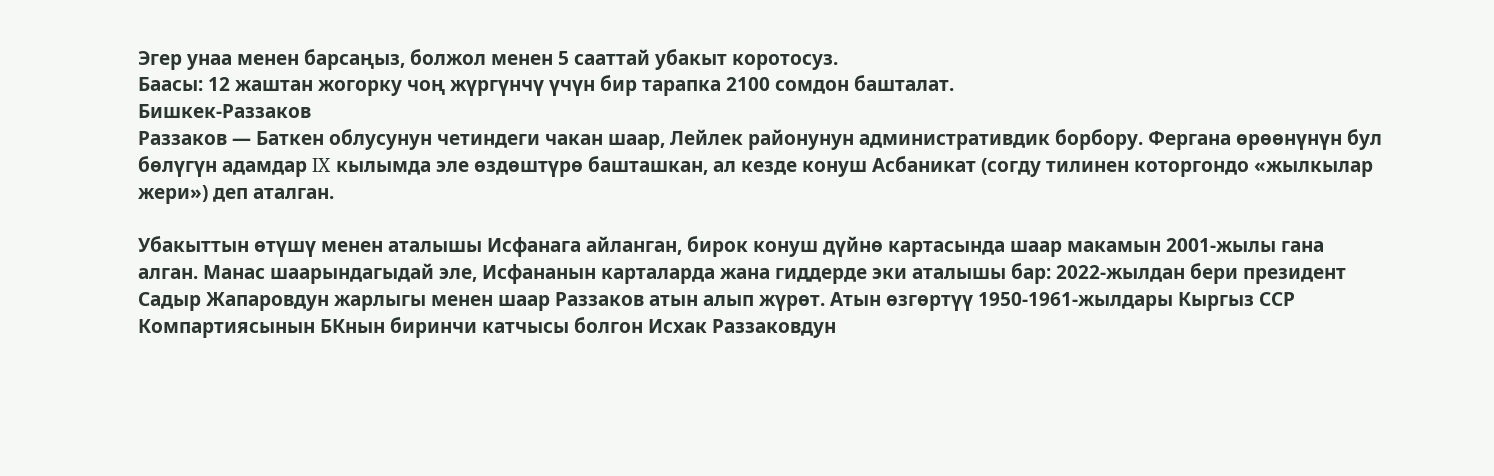Эгер унаа менен барсаңыз, болжол менен 5 сааттай убакыт коротосуз.
Баасы: 12 жаштан жогорку чоң жүргүнчү үчүн бир тарапка 2100 сомдон башталат.
Бишкек-Раззаков
Раззаков — Баткен облусунун четиндеги чакан шаар, Лейлек районунун административдик борбору. Фергана өрөөнүнүн бул бөлүгүн адамдар IX кылымда эле өздөштүрө башташкан, ал кезде конуш Асбаникат (согду тилинен которгондо «жылкылар жери») деп аталган.

Убакыттын өтүшү менен аталышы Исфанага айланган, бирок конуш дүйнө картасында шаар макамын 2001-жылы гана алган. Манас шаарындагыдай эле, Исфананын карталарда жана гиддерде эки аталышы бар: 2022-жылдан бери президент Садыр Жапаровдун жарлыгы менен шаар Раззаков атын алып жүрөт. Атын өзгөртүү 1950-1961-жылдары Кыргыз ССР Компартиясынын БКнын биринчи катчысы болгон Исхак Раззаковдун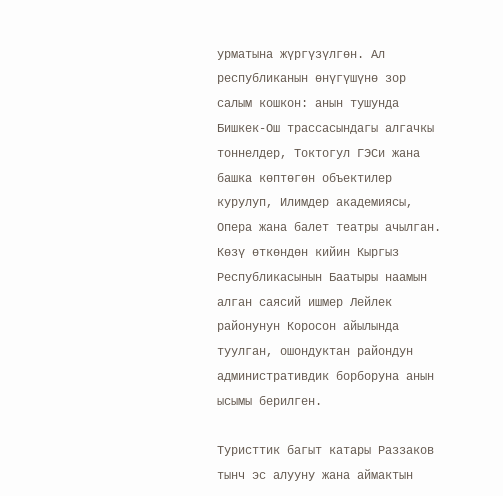урматына жүргүзүлгөн. Ал республиканын өнүгүшүнө зор салым кошкон: анын тушунда Бишкек-Ош трассасындагы алгачкы тоннелдер, Токтогул ГЭСи жана башка көптөгөн объектилер курулуп, Илимдер академиясы, Опера жана балет театры ачылган. Көзү өткөндөн кийин Кыргыз Республикасынын Баатыры наамын алган саясий ишмер Лейлек районунун Коросон айылында туулган, ошондуктан райондун административдик борборуна анын ысымы берилген.

Туристтик багыт катары Раззаков тынч эс алууну жана аймактын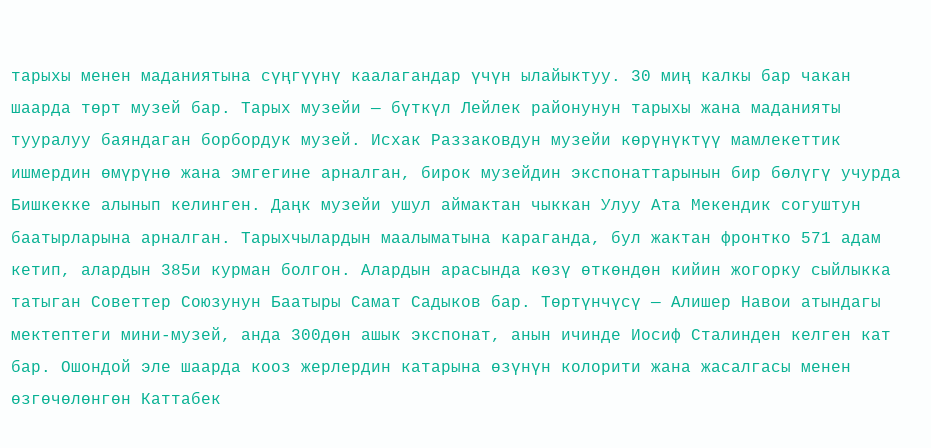тарыхы менен маданиятына сүңгүүнү каалагандар үчүн ылайыктуу. 30 миң калкы бар чакан шаарда төрт музей бар. Тарых музейи — бүткүл Лейлек районунун тарыхы жана маданияты тууралуу баяндаган борбордук музей. Исхак Раззаковдун музейи көрүнүктүү мамлекеттик ишмердин өмүрүнө жана эмгегине арналган, бирок музейдин экспонаттарынын бир бөлүгү учурда Бишкекке алынып келинген. Даңк музейи ушул аймактан чыккан Улуу Ата Мекендик согуштун баатырларына арналган. Тарыхчылардын маалыматына караганда, бул жактан фронтко 571 адам кетип, алардын 385и курман болгон. Алардын арасында көзү өткөндөн кийин жогорку сыйлыкка татыган Советтер Союзунун Баатыры Самат Садыков бар. Төртүнчүсү — Алишер Навои атындагы мектептеги мини-музей, анда 300дөн ашык экспонат, анын ичинде Иосиф Сталинден келген кат бар. Ошондой эле шаарда кооз жерлердин катарына өзүнүн колорити жана жасалгасы менен өзгөчөлөнгөн Каттабек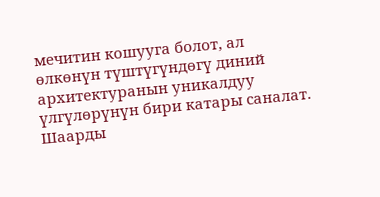мечитин кошууга болот, ал өлкөнүн түштүгүндөгү диний архитектуранын уникалдуу үлгүлөрүнүн бири катары саналат.
Шаарды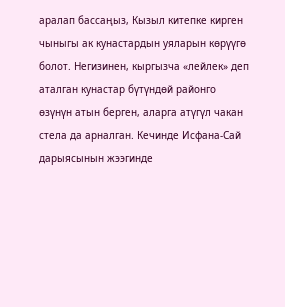аралап бассаңыз, Кызыл китепке кирген чыныгы ак кунастардын уяларын көрүүгө болот. Негизинен, кыргызча «лейлек» деп аталган кунастар бүтүндөй районго өзүнүн атын берген, аларга атүгүл чакан стела да арналган. Кечинде Исфана-Сай дарыясынын жээгинде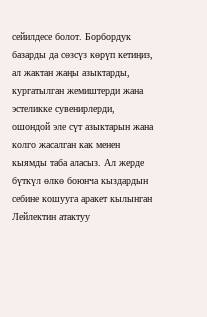сейилдесе болот. Борбордук базарды да сөзсүз көрүп кетиңиз, ал жактан жаңы азыктарды, кургатылган жемиштерди жана эстеликке сувенирлерди, ошондой эле сүт азыктарын жана колго жасалган как менен кыямды таба аласыз. Ал жерде бүткүл өлкө боюнча кыздардын себине кошууга аракет кылынган Лейлектин атактуу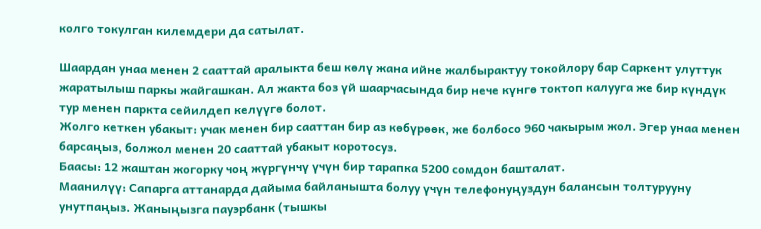колго токулган килемдери да сатылат.

Шаардан унаа менен 2 сааттай аралыкта беш көлү жана ийне жалбырактуу токойлору бар Саркент улуттук жаратылыш паркы жайгашкан. Ал жакта боз үй шаарчасында бир нече күнгө токтоп калууга же бир күндүк тур менен паркта сейилдеп келүүгө болот.
Жолго кеткен убакыт: учак менен бир сааттан бир аз көбүрөөк, же болбосо 960 чакырым жол. Эгер унаа менен барсаңыз, болжол менен 20 сааттай убакыт коротосуз.
Баасы: 12 жаштан жогорку чоң жүргүнчү үчүн бир тарапка 5200 сомдон башталат.
Маанилүү: Сапарга аттанарда дайыма байланышта болуу үчүн телефонуңуздун балансын толтурууну унутпаңыз. Жаныңызга пауэрбанк (тышкы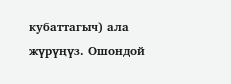кубаттагыч) ала жүрүңүз. Ошондой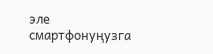эле смартфонуңузга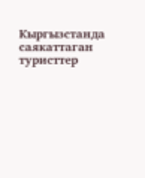Кыргызстанда саякаттаган туристтер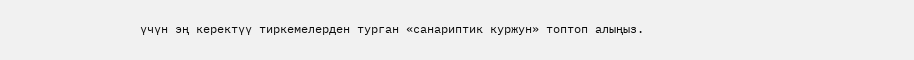үчүн эң керектүү тиркемелерден турган «санариптик куржун» топтоп алыңыз.